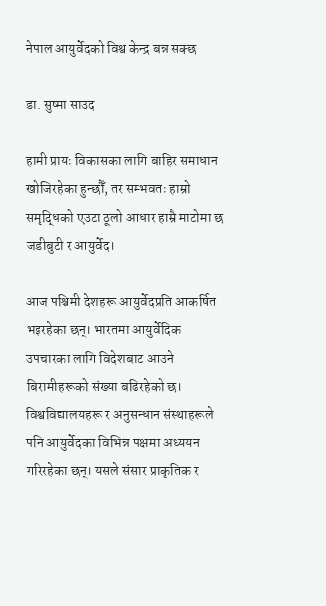नेपाल आयुर्वेदको विश्व केन्द्र बन्न सक्छ

डा. सुष्मा साउद

हामी प्रायः विकासका लागि बाहिर समाधान खोजिरहेका हुन्छौँ, तर सम्भवतः हाम्रो समृद्धिको एउटा ठूलो आधार हाम्रै माटोमा छ जडीबुटी र आयुर्वेद।

आज पश्चिमी देशहरू आयुर्वेदप्रति आकर्षित भइरहेका छन्। भारतमा आयुर्वेदिक उपचारका लागि विदेशबाट आउने बिरामीहरूको संख्या बढिरहेको छ। विश्वविद्यालयहरू र अनुसन्धान संस्थाहरूले पनि आयुर्वेदका विभिन्न पक्षमा अध्ययन गरिरहेका छन्। यसले संसार प्राकृतिक र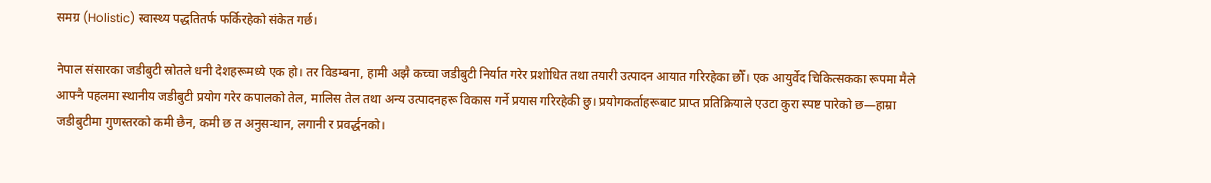समग्र (Holistic) स्वास्थ्य पद्धतितर्फ फर्किरहेको संकेत गर्छ।

नेपाल संसारका जडीबुटी स्रोतले धनी देशहरूमध्ये एक हो। तर विडम्बना, हामी अझै कच्चा जडीबुटी निर्यात गरेर प्रशोधित तथा तयारी उत्पादन आयात गरिरहेका छौँ। एक आयुर्वेद चिकित्सकका रूपमा मैले आफ्नै पहलमा स्थानीय जडीबुटी प्रयोग गरेर कपालको तेल, मालिस तेल तथा अन्य उत्पादनहरू विकास गर्ने प्रयास गरिरहेकी छु। प्रयोगकर्ताहरूबाट प्राप्त प्रतिक्रियाले एउटा कुरा स्पष्ट पारेको छ—हाम्रा जडीबुटीमा गुणस्तरको कमी छैन, कमी छ त अनुसन्धान, लगानी र प्रवर्द्धनको।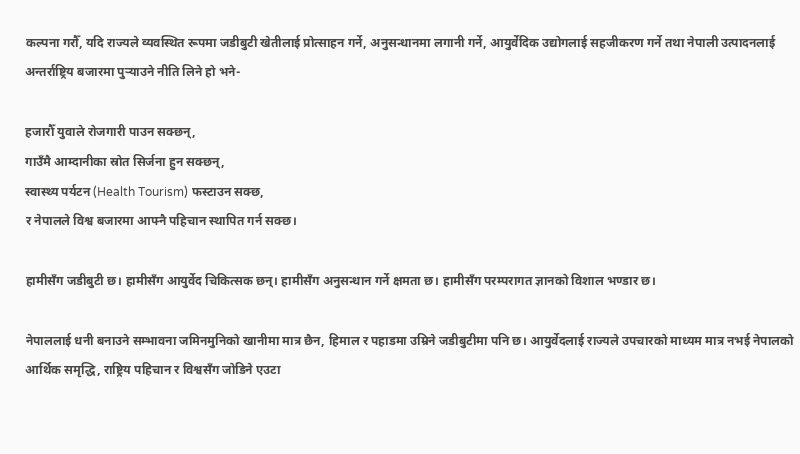कल्पना गरौँ, यदि राज्यले व्यवस्थित रूपमा जडीबुटी खेतीलाई प्रोत्साहन गर्ने, अनुसन्धानमा लगानी गर्ने, आयुर्वेदिक उद्योगलाई सहजीकरण गर्ने तथा नेपाली उत्पादनलाई अन्तर्राष्ट्रिय बजारमा पुर्‍याउने नीति लिने हो भने-

हजारौँ युवाले रोजगारी पाउन सक्छन्,
गाउँमै आम्दानीका स्रोत सिर्जना हुन सक्छन्,
स्वास्थ्य पर्यटन (Health Tourism) फस्टाउन सक्छ,
र नेपालले विश्व बजारमा आफ्नै पहिचान स्थापित गर्न सक्छ।

हामीसँग जडीबुटी छ। हामीसँग आयुर्वेद चिकित्सक छन्। हामीसँग अनुसन्धान गर्ने क्षमता छ। हामीसँग परम्परागत ज्ञानको विशाल भण्डार छ।

नेपाललाई धनी बनाउने सम्भावना जमिनमुनिको खानीमा मात्र छैन, हिमाल र पहाडमा उम्रिने जडीबुटीमा पनि छ। आयुर्वेदलाई राज्यले उपचारको माध्यम मात्र नभई नेपालको आर्थिक समृद्धि, राष्ट्रिय पहिचान र विश्वसँग जोडिने एउटा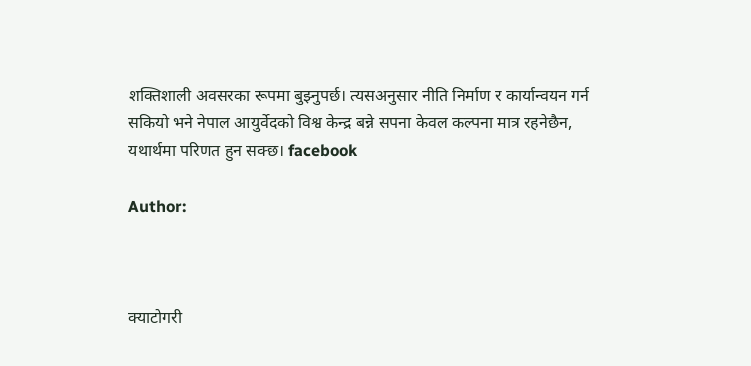शक्तिशाली अवसरका रूपमा बुझ्नुपर्छ। त्यसअनुसार नीति निर्माण र कार्यान्वयन गर्न सकियो भने नेपाल आयुर्वेदको विश्व केन्द्र बन्ने सपना केवल कल्पना मात्र रहनेछैन, यथार्थमा परिणत हुन सक्छ। facebook

Author:



क्याटोगरी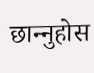छान्‍नुहोस